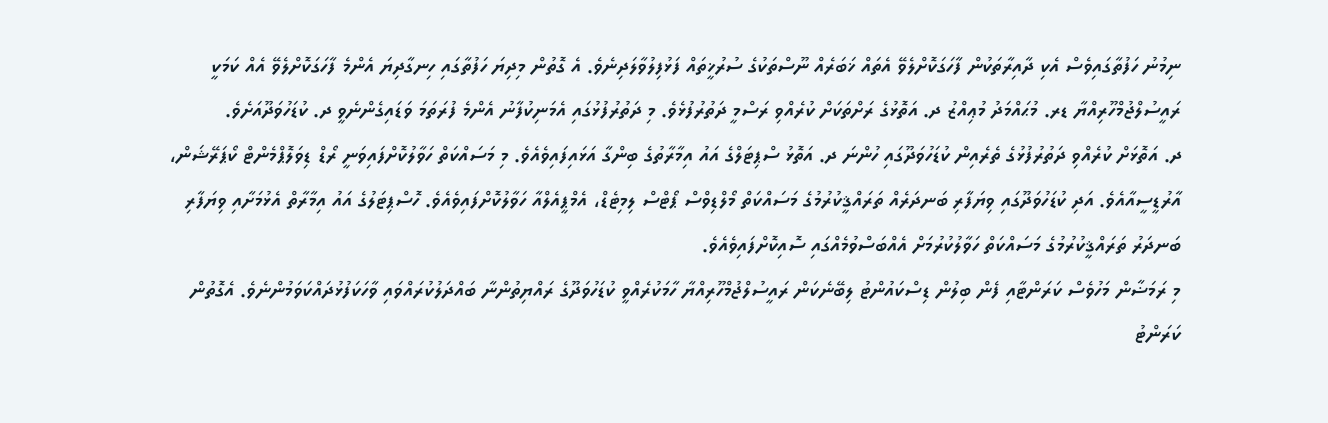ނިމުނު ހަފުތާގައިވެސް އެކި ދާއިރާތަކުން ފާހަގަކޮށްލެވޭ އެތައް ޚަބަރެއް ނޫސްތަކުގެ ސުރުޚީތައް ފަޅުފިލުވާލަދިނެވެ. އެ ގޮތުން މިދިޔަ ހަފުތާގައި ހިނގާދިޔަ އެންމެ ފާހަގަކޮށްލެވޭ އެއް ކަމަކީ ރައީސުލްޖުމްހޫރިއްޔާ ޑރ. މުޙައްމަދު މުޢިއްޒު ދ. އަތޮޅުގެ ރަށްތަކަށް ކުރެއްވި ރަސްމީ ދަތުރުފުޅެވެ. މި ދަތުރުފުޅުގައި އެމަނިކުފާނު އެންމެ ފުރަތަމަ ވަޑައިގެންނެވީ ދ. ކުޑަހުވަދޫއަށެވެ.
ދ. އަތޮޅަށް ކުރެއްވި ދަތުރުފުޅުގެ ތެރެއިން ކުޑަހުވަދޫގައި ހުންނަ ދ. އަތޮޅު ސްޕިޓަލްގެ އައު އިމާރާތުގެ ބިންގާ އަޅައިފައިވެއެވެ. މި މަސައްކަތް ހަވާލުކޮށްފައިވަނީ ރޯޑް ޑިވަލޮޕްމެންޓް ކޯޕަރޭޝަން، އާރުޑީސީއާއެވެ. އަދި ކުޑަހުވަދޫގައި ވިޔަފާރި ބަނދަރެއް ތަރައްޤީކުރުމުގެ މަސައްކަތް މޯލްޑިވްސް ޕޯޓްސް ލިމިޓެޑް، އެމްޕީއެލްއާ ހަވާލުކޮށްފައިވެއެވެ. ހޮސްޕިޓަލުގެ އައު އިމާރާތް އެޅުމަށާއި ވިޔަފާރި ބަނދަރު ތަރައްޤީކުރުމުގެ މަސައްކަތް ހަވާލުކުރުމަށް އެއްބަސްވުމެއްގައި ސޮއިކޮށްފައިވެއެވެ.
މި ރަމަޟާން މަހުވެސް ކަރަންޓާއި ފެން ބިލުން ޑިސްކައުންޓު ލިބޭނެކަން ރައީސުލްޖުމްހޫރިއްޔާ ހާމަކުރެއްވީ ކުޑަހުވަދޫގެ ރައްޔިތުންނާ ބައްދަލުކުރައްވައި ވާހަކަފުޅުދައްކަވަމުންނެވެ. އެގޮތުން ކަރަންޓު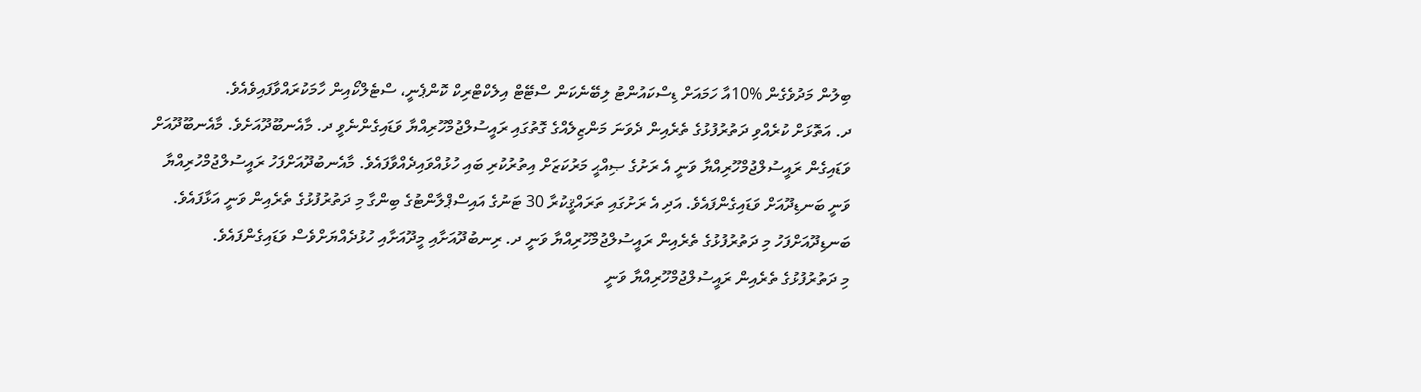ބިލުން މަދުވެގެން %10އާ ހަމައަށް ޑިސްކައުންޓު ލިބޭނެކަން ސްޓޭޓް އިލެކްޓްރިކް ކޮންޕެނީ، ސްޓެލްކޯއިން ހާމަކުރައްވާފައިވެއެވެ.
ދ. އަތޮޅަށް ކުރެއްވި ދަތުރުފުޅުގެ ތެރެއިން ދެވަނަ މަންޒިލެއްގެ ގޮތުގައި ރައީސުލްޖުމްހޫރިއްޔާ ވަޑައިގެންނެވީ ދ. މާއެނބޫދޫއަށެވެ. މާއެނބޫދޫއަށް ވަޑައިގެން ރައީސުލްޖުމްހޫރިއްޔާ ވަނީ އެ ރަށުގެ ޞިއްޙީ މަރުކަޒަށް އިތުރުކުރި ބައި ހުޅުއްވައިދެއްވާފައެވެ. މާއެނބުދޫއަށްފަހު ރައީސުލްޖުމްހުރިއްޔާ ވަނީ ބަނޑިދޫއަށް ވަޑައިގެންފައެވެ. އަދި އެ ރަށުގައި ތަރައްޤީކުރާ 30 ޓަނުގެ އައިސްޕްލާންޓުގެ ބިންގާ މި ދަތުރުފުޅުގެ ތެރެއިން ވަނީ އަޅާފައެވެ.
ބަނޑިދޫއަށްފަހު މި ދަތުރުފުޅުގެ ތެރެއިން ރައީސުލްޖުމްހޫރިއްޔާ ވަނީ ދ. ރިނބުދޫއަށާއި މީދޫއަށާއި ހުޅުދެއްޔަށްވެސް ވަޑައިގެންފައެވެ.
މި ދަތުރުފުޅުގެ ތެރެއިން ރައީސުލްޖުމްހޫރިއްޔާ ވަނީ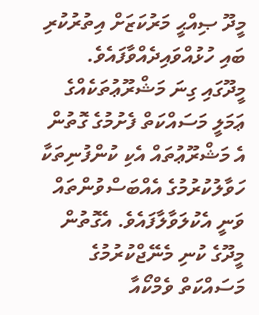މީދޫ ޞިއްޙީ މަރުކަޒަށް އިތުރުކުރި ބައި ހުޅުއްވައިދެއްވާފައެވެ. މީދޫގައި ގިނަ މަޝްރޫޢުތަކެއްގެ ޢަމަލީ މަސައްކަތް ފެށުމުގެ ގޮތުން އެ މަޝްރޫޢުތައް އެކި ކުންފުނިތަކާ ހަވާލުކުރުމުގެ އެއްބަސްވުންތައް ވަނީ އެކުލަވާލާފައެވެ. އެގޮތުން މީދޫގެ ކުނި މެނޭޖްކުރުމުގެ މަސައްކަތް ވެމްކޯއާ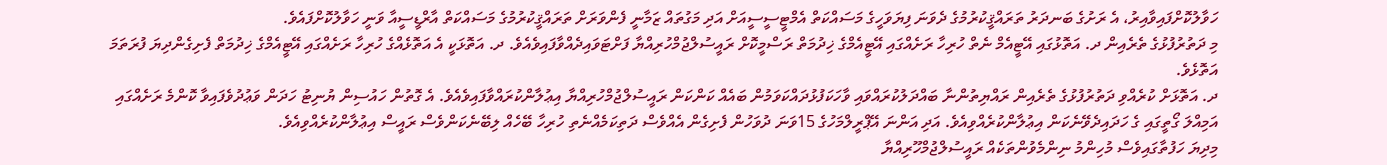ހަވާލުކޮށްފައިވާއިރު، އެ ރަށުގެ ބަނދަރު ތަރައްޤީކުރުމުގެ ދެވަނަ ފިޔަވަހީގެ މަސައްކަތް އެމްޓީސީސީއަށް އަދި މަގުތައް ޒަމާނީ ފެންވަރަށް ތަރައްޤީކުރުމުގެ މަސައްކަތް އާރްޑީސީއާ ވަނީ ހަވާލުކޮށްފައެވެ.
މި ދަތުރުފުޅުގެ ތެރެއިން ދ. އަތޮޅުގައި އޭޓީއެމް ނެތް ހުރިހާ ރަށެއްގައި އޭޓީއެމްގެ ޚިދުމަތް ރަސްމީކޮށް ރައީސުލްޖުމްހުރިއްޔާ ފަށްޓަވައިދެއްވާފައިވެއެވެ. ދ. އަތޮޅަކީ އެ އަތޮޅެއްގެ ހުރިހާ ރަށެއްގައި އޭޓީއެމްގެ ޚިދުމަތް ފެށިގެންދިޔަ ފުރަތަމަ އަތޮޅެވެ.
ދ. އަތޮޅަށް ކުރެއްވި ދަތުރުފުޅުގެ ތެރެއިން ރައްޔިތުންނާ ބައްދަލުކުރައްވައި ވާހަކަފުޅުދައްކަވަމުން ބައެއް ކަންކަން ރައީސުލްޖުމްހުރިއްޔާ އިޢުލާންކުރައްވާފައިވެއެވެ. އެ ގޮތުން ހައުސިން ޔުނިޓު ހަދަން ވަޢުދުވެފައިވާ ކޮންމެ ރަށެއްގައި އަމިއްލަ ގޯތީގައި ގެ ހަދައިދެވޭނެކަން އިޢުލާންކުރެއްވިއެވެ. އަދި އަންނަ އޭޕްރީލްމަހުގެ 15ވަނަ ދުވަހުން ފެށިގެން އެއްވެސް ދަތިކަމެއްނެތި ހުރިހާ ބޭހެއް ލިބޭނެކަންވެސް ރައީސް އިޢުލާންކުރެއްވިއެވެ.
މިދިޔަ ހަފުތާގައިވެސް މުހިންމު ނިންމެވުންތަކެއް ރައީސުލްޖުމްހޫރިއްޔާ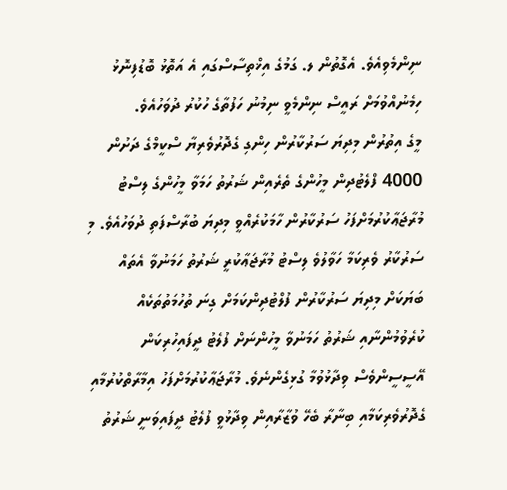ނިންމެވިއެވެ. އެގޮތުން ލ. ގަމުގެ އިޚްތިސާސްގައި އެ އަތޮޅު ބޮޑުފިނޮޅު ހިމެނުއްވުމަށް ރައީސް ނިންމެވީ ނިމުނު ހަފުތާގެ ހުކުރު ދުވަހުއެވެ.
މީގެ އިތުރުން މިދިޔަ ސަރުކާރުން ހިންގި ގެދޮރުވެރިޔާ ސްކީމްގެ ދަށުން 4000 ފްލެޓުދިން މީހުންގެ ތެރެއިން ޝަރުތު ހަމަވާ މީހުންގެ ލިސްޓު މުރާޖަޢާކުރުމަށްފަހު ސަރުކާރުން ހާމަކުރެއްވީ މިދިޔަ ބުރާސްފަތި ދުވަހުއެވެ. މި ސަރުކާރު ވެރިކަމާ ހަވާލުވެ ލިސްޓު މުރާޖަޢާކުރީ ޝަރުތު ހަމަނުވާ އެތައް ބަޔަކަށް މިދިޔަ ސަރުކާރުން ފުލްޓުދިންކަމަށް ގިނަ ތުހުމަތުތަކެއް ކުރެވުމުންނާއި ޝަރުތު ހަމަނުވާ މީހުންނަށް ފުލެޓު ދީފައިހުރިކަން އޭސީސީންވެސް ވިދާޅުވުމާ ގުޅިގެންނެވެ. މުރާޖަޢާކުރުމަށްފަހު އިމާރާތްކުރުމާއި ގެދޮރުވެރިކަމާއި ބިނާރާ ބެހޭ ވުޒާރާއިން ވިދާޅުވީ ފުލެޓު ދީފައިވަނީ ޝަރުތު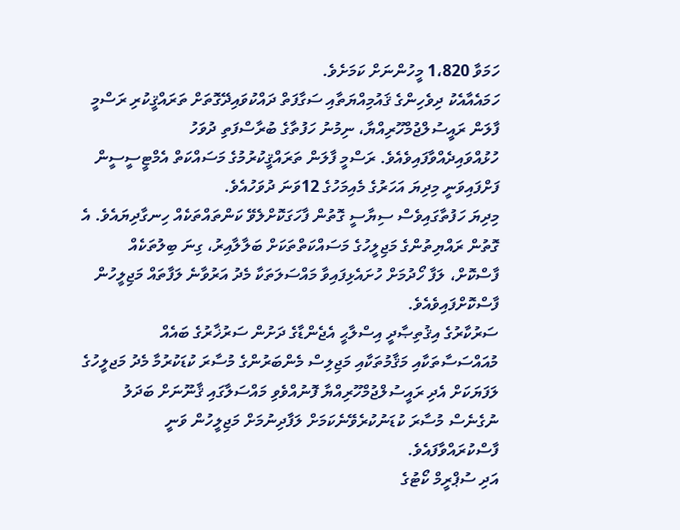ހަމަވާ 1،820 މީހުންނަށް ކަމަށެވެ.
ހަމައެއާއެކު ދިވެހިންގެ ޤައުމިއްޔަތާއި ސަގާފަތް ދައްކުވައިދޭގޮތަށް ތަރައްޤީކުރި ރަސްމީ ފާލަން ރައީސުލްޖުމްހޫރިއްޔާ، ނިމުނު ހަފުތާގެ ބުރާސްފަތި ދުވަހު ހުޅުއްވައިދެއްވާފައިވެއެވެ. ރަސްމީ ފާލަން ތަރައްޤީކުރުމުގެ މަސައްކަތް އެމްޓީސީސީން ފަށްފައިވަނީ މިދިޔަ އަހަރުގެ މެއިމަހުގެ 12ވަނަ ދުވަހުއެވެ.
މިދިޔަ ހަފުތާގައިވެސް ސިޔާސީ ގޮތުން ފާހަގަކޮށްލެވޭ ކަންތައްތަކެއް ހިނގާދިޔައެވެ. އެ ގޮތުން ރައްޔިތުންގެ މަޖިލީހުގެ މަސައްކަތްތަކަށް ބަލާލާއިރު، ގިނަ ބިލުތަކެއް ފާސްކޮށް، ލަފާ ހޯދުމަށް ހުށައެޅިފައިވާ މައްސަލަތަކާ މެދު އަރުވާނެ ލަފާތައް މަޖިލީހުން ފާސްކޮށްފައިވެއެވެ.
ސަރުކާރުގެ އިޤުތިޞާދީ އިސްލާޙީ އެޖެންޑާގެ ދަށުން ސަރުޚާރުގެ ބައެއް މުއައްސަސާތަކާއި މަޤާމުތަކާއި މަޖިލިސް މެންބަރުންގެ މުސާރަ ކުޑަކުރުމާ މެދު މަޖލީހުގެ ލަފަޔަކަށް އެދި ރައީސުލްޖުމްހޫރިއްޔާ ފޮނުއްވެވި މައްސަލާގައި ޤާނޫނަށް ބަދަލު ނުގެނެސް މުސާރަ ކުޑަނުކުރެވޭނެކަމަށް ލަފާދިނުމަށް މަޖިލީހުން ވަނީ ފާސްކުރައްވާފައެވެ.
އަދި ސުޕްރީމް ކޯޓުގެ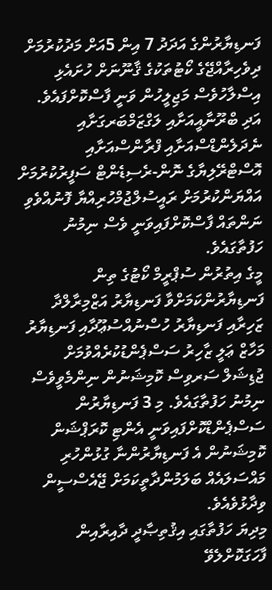ފަނޑިޔާރުންގެ އަދަދު 7 އިން 5އަށް މަދުކުރުމަށް ދިވެހިރާއްޖޭގެ ކޯޓުތަކުގެ ޤާނޫނަށް ހުށައެޅި އިސްލާހުވެސް މަޖިލީހުން ވަނީ ފާސްކޮށްފައެވެ. އަދި ބްރޫނާއީއަށާއި ލަގްޒަމްބަރގަށާއި ނެދަލެންޑްސްއަށާއި ފްރާންސްއަށާއި އޮސްޓްރޭލިޔާގެ ނޮން-ރެސިޑެންޓް ސަފީރުކުރުމަށް އައްޔަންކުރުމަށް ރައީސުލްޖުމްހުރިއްޔާ ފޮނުއްވެވި ނަންތައް ފާސްކޮށްފައިވަނީ ވެސް ނިމުނު ހަފުތާގައެވެ.
މީގެ އިތުރުން ސުޕްރީމް ކޯޓުގެ ތިން ފަނޑިޔާރުންކަމަށްވާ ފަނޑިޔާރު އަޒްމިރާލްދާ ޒަހިރާއި ފަނޑިޔާރު ހުސްނުއްސުޢޫދާއި ފަނޑިޔާރު މަހާޒް ޢަލީ ޒާހިރު ސަސްޕެންޑުކުރެއްވުމަށް ޖުޑިޝަލް ސަރވިސް ކޮމިޝަނުން ނިންމެވީވެސް ނިމުނު ހަފުތާގައެވެ. މި 3 ފަނޑިޔާރުން ސަސްޕެންޑްކޮށްފައިވަނީ އެންޓި ކޮރަޕްޝަން ކޮމިޝަނުން އެ ފަނޑިޔާރުންނާ ގުޅުންހުރި މައްސަލައެއް ބަލަމުންދާތީކަމަށް ޖޭއެސްސީން ވިދާޅުވެއެވެ.
މިދިޔަ ހަފުތާގައި އިޤުތިޞާދީ ދާއިރާއިން ފާހަގަކޮށްލެވޭ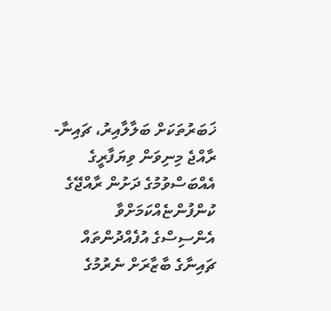ޚަބަރުތަކަށް ބަލާލާއިރު، ޗައިނާ-ރާއްޖެ މިނިވަން ވިޔަފާރީގެ އެއްބަސްވުމުގެ ދަށުން ރާއްޖޭގެ ކުންފުންޏެއްކަމަށްވާ އެންސިސްގެ އުފެއްދުންތައް ޗައިނާގެ ބާޒާރަށް ނެރުމުގެ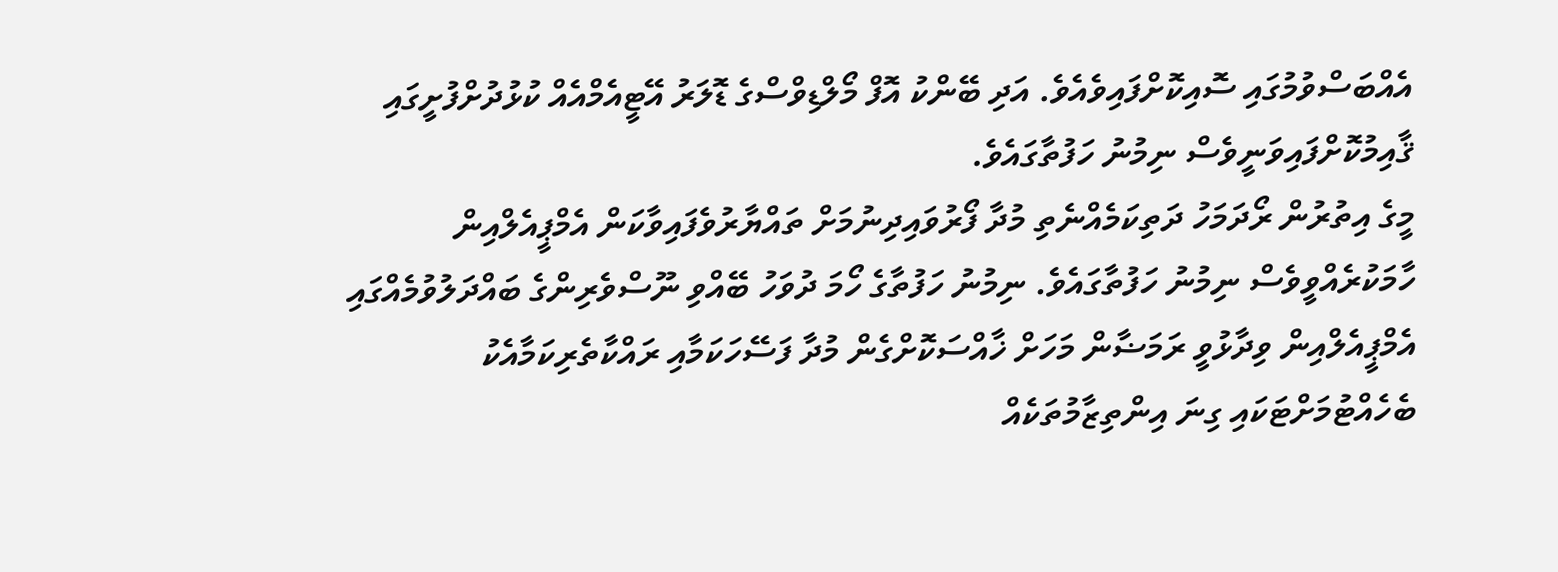އެއްބަސްވުމުގައި ސޮއިކޮށްފައިވެއެވެ. އަދި ބޭންކު އޮފް މޯލްޑިވްސްގެ ޑޮލަރު އޭޓީއެމްއެއް ކުޅުދުށްފުށީގައި ޤާއިމުކޮށްފައިވަނީވެސް ނިމުނު ހަފުތާގައެވެ.
މީގެ އިތުރުން ރޯދަމަހު ދަތިކަމެއްނެތި މުދާ ފޯރުވައިދިނުމަށް ތައްޔާރުވެފައިވާކަން އެމްޕީއެލްއިން ހާމަކުރެއްވީވެސް ނިމުނު ހަފުތާގައެވެ. ނިމުނު ހަފުތާގެ ހޯމަ ދުވަހު ބޭއްވި ނޫސްވެރިންގެ ބައްދަލުވުމެއްގައި އެމްޕީއެލްއިން ވިދާޅުވީ ރަމަޟާން މަހަށް ޚާއްސަކޮށްގެން މުދާ ފަސޭހަކަމާއި ރައްކާތެރިކަމާއެކު ބެހެއްޓުމަށްޓަކައި ގިނަ އިންތިޒާމުތަކެއް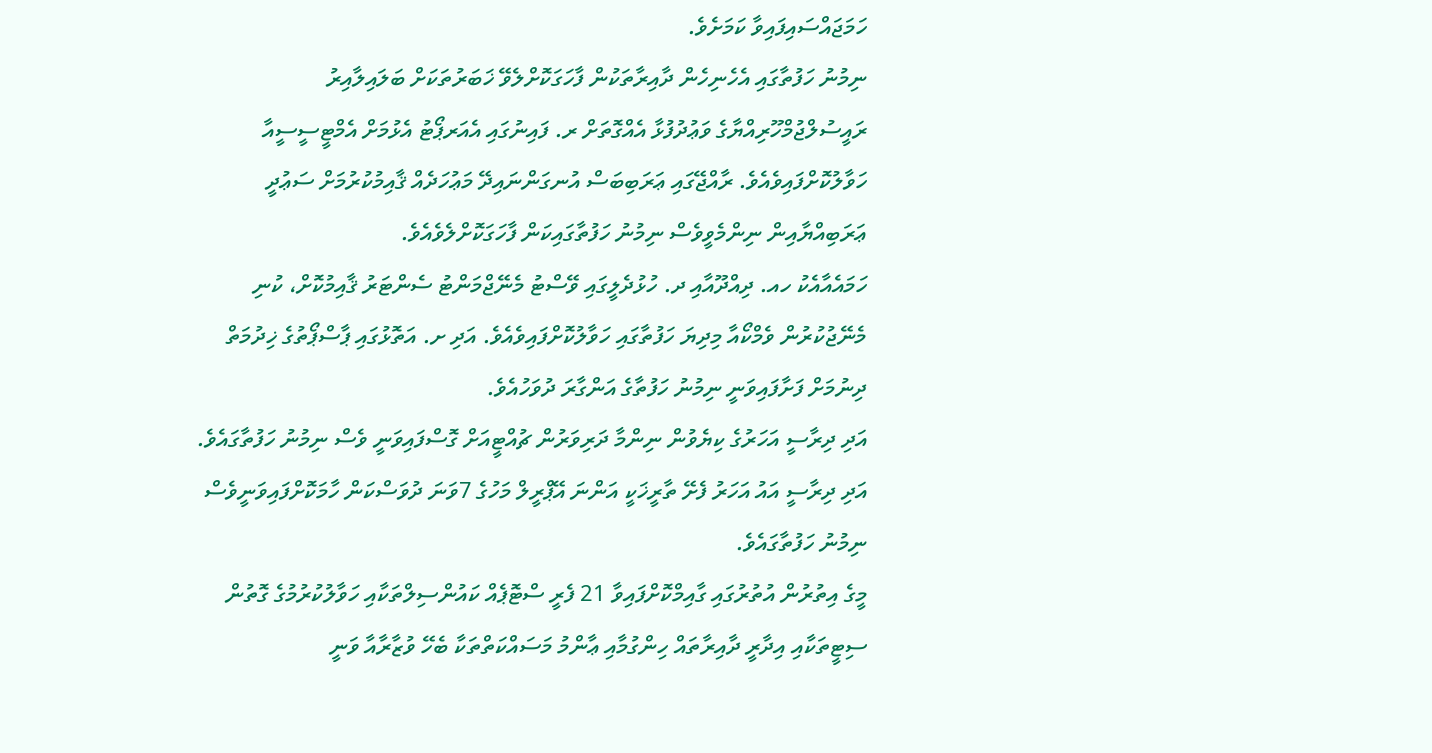ހަމަޖައްސައިފައިވާ ކަމަށެވެ.
ނިމުނު ހަފުތާގައި އެހެނިހެން ދާއިރާތަކުން ފާހަގަކޮށްލެވޭ ޚަބަރުތަކަށް ބަލައިލާއިރު ރައީސުލްޖުމްހޫރިއްޔާގެ ވަޢުދުފުޅާ އެއްގޮތަށް ރ. ފައިނުގައި އެއަރޕޯޓު އެޅުމަށް އެމްޓީސީސީއާ ހަވާލުކޮށްފައިވެއެވެ. ރާއްޖޭގައި ޢަރަބިބަސް އުނގަންނައިދޭ މަޢުހަދެއް ޤާއިމުކުރުމަށް ސަޢުދީ ޢަރަބިއްޔާއިން ނިންމެވީވެސް ނިމުނު ހަފުތާގައިކަން ފާހަގަކޮށްލެވެއެވެ.
ހަމައެއާއެކު ހއ. ދިއްދޫއާއި ދ. ހުޅުދެލީގައި ވޭސްޓު މެނޭޖްމަންޓު ސެންޓަރު ޤާއިމުކޮށް، ކުނި މެނޭޖުކުރުން ވެމްކޯއާ މިދިޔަ ހަފުތާގައި ހަވާލުކޮށްފައިވެއެވެ. އަދި ށ. އަތޮޅުގައި ޕާސްޕޯތުގެ ޚިދުމަތް ދިނުމަށް ފަށާފައިވަނީ ނިމުނު ހަފުތާގެ އަންގާރަ ދުވަހުއެވެ.
އަދި ދިރާސީ އަހަރުގެ ކިޔެވުން ނިންމާ ދަރިވަރުން ޗުއްޓީއަށް ގޮސްފައިވަނީ ވެސް ނިމުނު ހަފުތާގައެވެ. އަދި ދިރާސީ އައު އަހަރު ފެށޭ ތާރީޚަކީ އަންނަ އޭޕްރީލް މަހުގެ 7ވަނަ ދުވަސްކަން ހާމަކޮށްފައިވަނީވެސް ނިމުނު ހަފުތާގައެވެ.
މީގެ އިތުރުން އުތުރުގައި ގާއިމްކޮށްފައިވާ 21 ފެރީ ސްޓޮޕެއް ކައުންސިލްތަކާއި ހަވާލުކުރުމުގެ ގޮތުން ސިޓީތަކާއި އިދާރީ ދާއިރާތައް ހިންގުމާއި ޢާންމު މަސައްކަތްތަކާ ބެހޭ ވުޒާރާއާ ވަނީ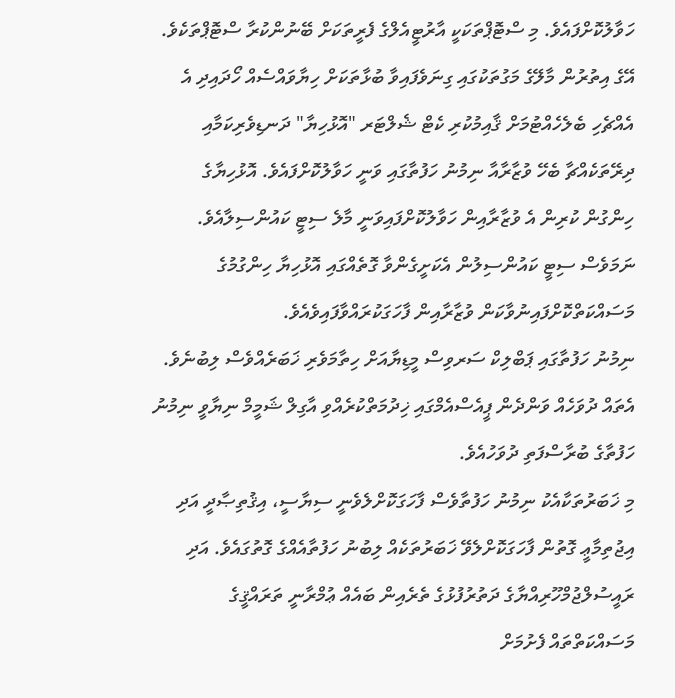ހަވާލުކޮށްފައެވެ. މި ސްޓޮޕްތަކަކީ އާރުޓީއެލްގެ ފެރީތަކަށް ބޭނުންކުރާ ސްޓޮޕްތަކެވެ. އޭގެ އިތުރުން މާލޭގެ މަގުތަކުގައި ގިނަވެފައިވާ ބުޅާތަކަށް ހިޔާވައްސެއް ހޯދައިދި އެ އެއްޗެހި ބެލެހެއްޓުމަށް ޤާއިމުކުރި ކެޓް ޝެލްޓަރ "އޮޅުހިޔާ" ދަނޑިވެރިކަމާއި ދިރޭތަކެއްޗާ ބެހޭ ވުޒާރާއާ ނިމުނު ހަފުތާގައި ވަނީ ހަވާލުކޮށްފައެވެ. އޮޅުހިޔާގެ ހިންގުން ކުރިން އެ ވުޒާރާއިން ހަވާލުކޮށްފައިވަނީ މާލެ ސިޓީ ކައުންސިލާއެވެ. ނަމަވެސް ސިޓީ ކައުންސިލުން އެކަށީގެންވާ ގޮތެއްގައި އޮޅުހިޔާ ހިންގުމުގެ މަސައްކަތްކޮށްފައިނުވާކަން ވުޒާރާއިން ފާހަގަކުރައްވާފައިވެއެވެ.
ނިމުނު ހަފުތާގައި ޕަބްލިކް ސަރވިސް މީޑިޔާއަށް ހިތާމަވެރި ޚަބަރެއްވެސް ލިބުނެވެ. އެތައް ދުވަހެއް ވަންދެން ޕީއެސްއެމްގައި ޚިދުމަތްކުރެއްވި އާގިލް ޝަމީމް ނިޔާވީ ނިމުނު ހަފުތާގެ ބުރާސްފަތި ދުވަހުއެވެ.
މި ޚަބަރުތަކާއެކު ނިމުނު ހަފުތާވެސް ފާހަގަކޮށްލެވެނީ ސިޔާސީ، އިޤުތިޞާދީ އަދި އިޖުތިމާޢީ ގޮތުން ފާހަގަކޮށްލެވޭ ޚަބަރުތަކެއް ލިބުނު ހަފުތާއެއްގެ ގޮތުގައެވެ. އަދި ރައީސުލްޖުމްހޫރިއްޔާގެ ދަތުރުފުޅުގެ ތެރެއިން ބައެއް ޢުމްރާނީ ތަރައްޤީގެ މަސައްކަތްތައް ފެށުމަށް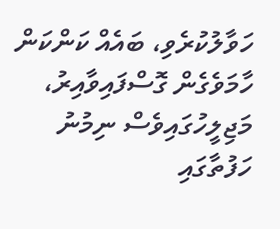ހަވާލުކުރެވި، ބައެއް ކަންކަން ހާމަވެގެން ގޮސްފައިވާއިރު، މަޖިލީހުގައިވެސް ނިމުނު ހަފުތާގައި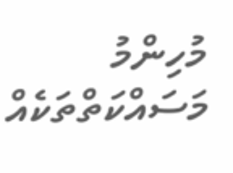މުހިންމު މަސައްކަތްތަކެއް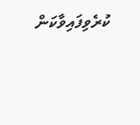ކުރެވިފައިވާކަން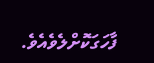ފާހަގަކޮށްލެވެއެވެ.